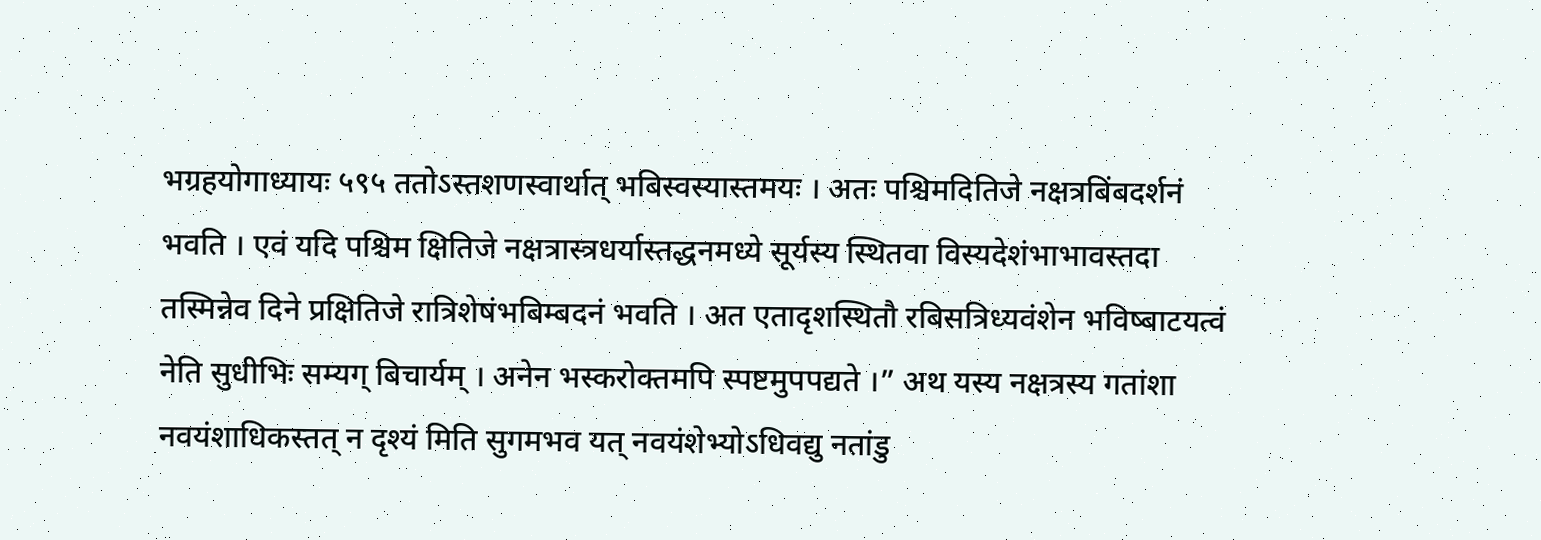भग्रहयोगाध्यायः ५९५ ततोऽस्तशणस्वार्थात् भबिस्वस्यास्तमयः । अतः पश्चिमदितिजे नक्षत्रबिंबदर्शनं भवति । एवं यदि पश्चिम क्षितिजे नक्षत्रास्त्रधर्यास्तद्धनमध्ये सूर्यस्य स्थितवा विस्यदेशंभाभावस्तदा तस्मिन्नेव दिने प्रक्षितिजे रात्रिशेषंभबिम्बदनं भवति । अत एतादृशस्थितौ रबिसत्रिध्यवंशेन भविष्बाटयत्वं नेति सुधीभिः सम्यग् बिचार्यम् । अनेन भस्करोक्तमपि स्पष्टमुपपद्यते ।” अथ यस्य नक्षत्रस्य गतांशा नवयंशाधिकस्तत् न दृश्यं मिति सुगमभव यत् नवयंशेभ्योऽधिवद्यु नतांडु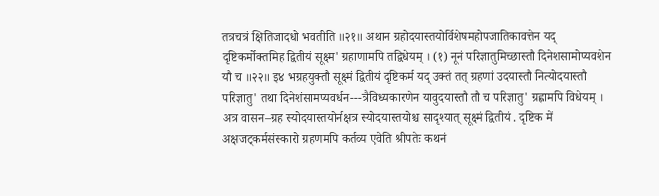तत्रचत्रं क्षितिजादधो भवतीति ॥२१॥ अथान ग्रहोदयास्तयोर्विशेषमहोपजातिकावत्तेन यद् दृष्टिकर्मोक्तमिह द्वितीयं सूक्ष्म' ग्रहाणामपि तद्विधेयम् । (१) नूनं परिज्ञातुमिच्छास्तौ दिनेशसामोप्यवशेन यौ च ॥२२॥ इ४ भग्रहयुक्तौ सूक्ष्मं द्वितीयं दृष्टिकर्म यद् उक्तं तत् ग्रहणां उदयास्तौ नित्योदयास्तौ परिज्ञातु' तथा दिनेशंसामप्यवर्धन---त्रैविध्यकारणेन यावुदयास्तौ तौ च परिज्ञातु' ग्रह्णामपि विधेयम् । अत्र वासन–ग्रह स्योदयास्तयोर्नक्षत्र स्योदयास्तयोश्च सादृश्यात् सूक्ष्मं द्वितीयं . दृष्टिक में अक्षजट्कर्मसंस्कारो ग्रहणमपि कर्तव्य एवेति श्रीपतेः कथनं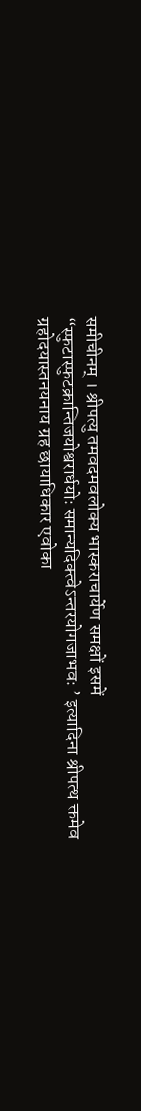समीचीनम् । श्रीपत्यु तमवदमवलोक्य भास्कराचार्येण समक्षों इसमें “स्फुटास्फुटक्रान्तिजयोश्वरार्धयोः समान्यदिक्त्वेऽन्तरयोगजाभवः ’ इत्यादिना श्रीपत्थ क्तमेव ग्रहोदयास्तनयनाय ग्रह छायाधिकार एवोका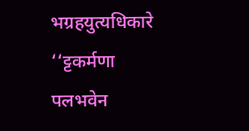भग्रहयुत्यधिकारे ‘‘ट्टकर्मणा पलभवेन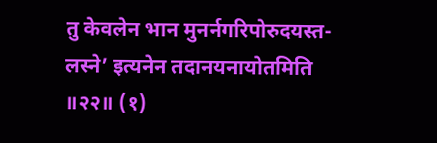तु केवलेन भान मुनर्नगरिपोरुदयस्त- लस्ने’ इत्यनेन तदानयनायोतमिति ॥२२॥ (१)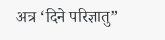अत्र ‘दिने परिज्ञातु”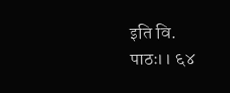इति वि. पाठः।। ६४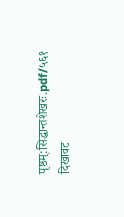पृष्ठम्:सिद्धान्तशेखरः.pdf/५६१
दिखावट